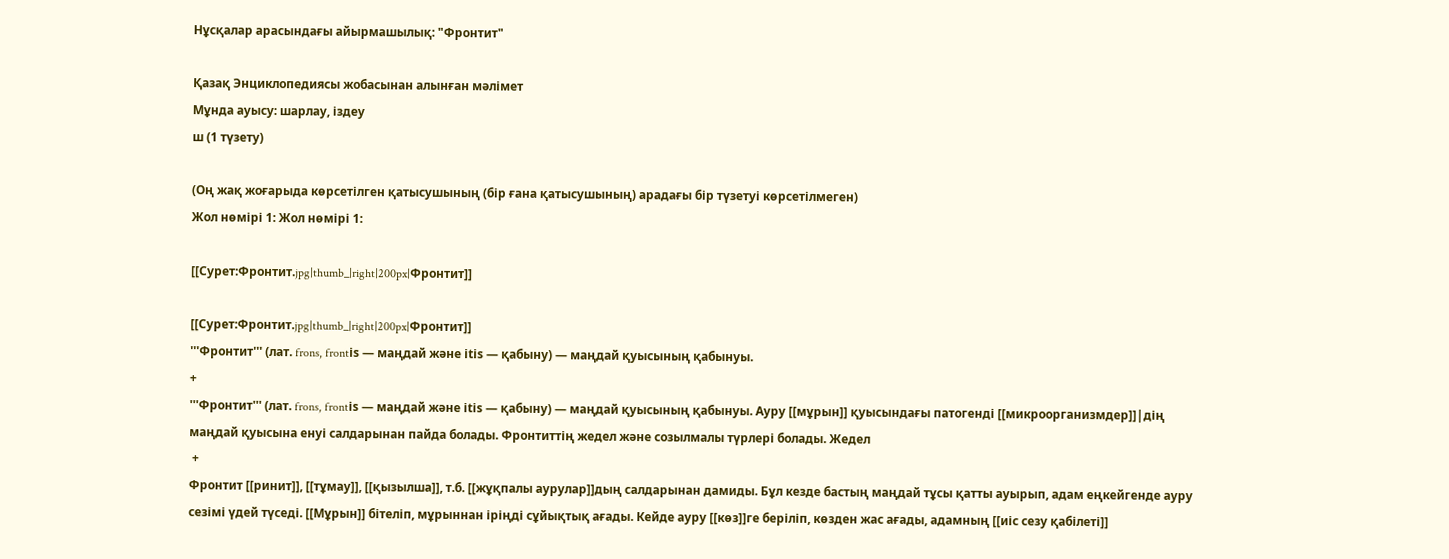Нұсқалар арасындағы айырмашылық: "Фронтит"

Қазақ Энциклопедиясы жобасынан алынған мәлімет
Мұнда ауысу: шарлау, іздеу
ш (1 түзету)

(Оң жақ жоғарыда көрсетілген қатысушының (бір ғана қатысушының) арадағы бір түзетуі көрсетілмеген)
Жол нөмірі 1: Жол нөмірі 1:

[[Сурет:Фронтит.jpg|thumb_|right|200px|Фронтит]]

[[Сурет:Фронтит.jpg|thumb_|right|200px|Фронтит]]
'''Фронтит''' (лат. frons, frontіs — маңдай және іtіs — қабыну) — маңдай қуысының қабынуы.
+
'''Фронтит''' (лат. frons, frontіs — маңдай және іtіs — қабыну) — маңдай қуысының қабынуы. Ауру [[мұрын]] қуысындағы патогенді [[микроорганизмдер]]|дің маңдай қуысына енуі салдарынан пайда болады. Фронтиттің жедел және созылмалы түрлері болады. Жедел
 +
Фронтит [[ринит]], [[тұмау]], [[қызылша]], т.б. [[жұқпалы аурулар]]дың салдарынан дамиды. Бұл кезде бастың маңдай тұсы қатты ауырып, адам еңкейгенде ауру сезімі үдей түседі. [[Мұрын]] бітеліп, мұрыннан іріңді сұйықтық ағады. Кейде ауру [[көз]]ге беріліп, көзден жас ағады, адамның [[иіс сезу қабілеті]]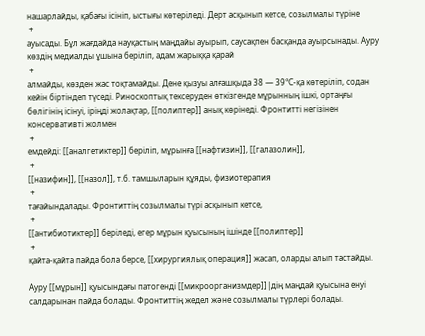нашарлайды, қабағы ісініп, ыстығы көтеріледі. Дерт асқынып кетсе, созылмалы түріне
 +
ауысады. Бұл жағдайда науқастың маңдайы ауырып, саусақпен басқанда ауырсынады. Ауру көздің медиалды ұшына беріліп, адам жарыққа қарай
 +
алмайды, көзден жас тоқтамайды. Дене қызуы алғашқыда 38 — 39°С-қа көтеріліп, содан кейін біртіндеп түседі. Риноскоптық тексеруден өткізгенде мұрынның ішкі, ортаңғы бөлігінің ісінуі, іріңді жолақтар, [[полиптер]] анық көрінеді. Фронтитті негізінен консервативті жолмен
 +
емдейді: [[аналгетиктер]] беріліп, мұрынға [[нафтизин]], [[галазолин]],
 +
[[назифин]], [[назол]], т.б. тамшыларын құяды, физиотерапия
 +
тағайындалады. Фронтиттің созылмалы түрі асқынып кетсе,
 +
[[антибиотиктер]] беріледі, егер мұрын қуысының ішінде [[полиптер]]
 +
қайта-қайта пайда бола берсе, [[хирургиялық операция]] жасап, оларды алып тастайды.

Ауру [[мұрын]] қуысындағы патогенді [[микроорганизмдер]]|дің маңдай қуысына енуі салдарынан пайда болады. Фронтиттің жедел және созылмалы түрлері болады.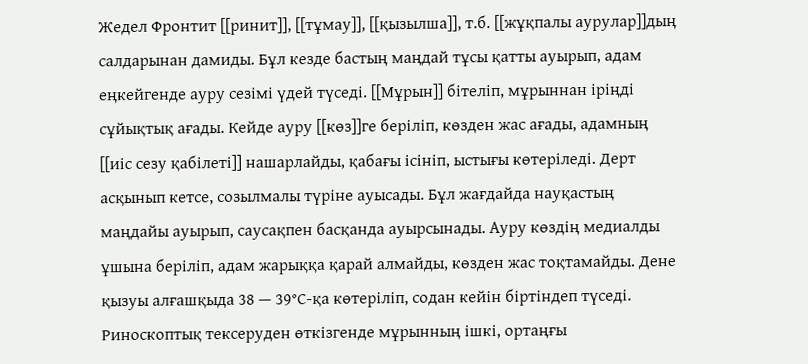Жедел Фронтит [[ринит]], [[тұмау]], [[қызылша]], т.б. [[жұқпалы аурулар]]дың салдарынан дамиды. Бұл кезде бастың маңдай тұсы қатты ауырып, адам еңкейгенде ауру сезімі үдей түседі. [[Мұрын]] бітеліп, мұрыннан іріңді сұйықтық ағады. Кейде ауру [[көз]]ге беріліп, көзден жас ағады, адамның [[иіс сезу қабілеті]] нашарлайды, қабағы ісініп, ыстығы көтеріледі. Дерт асқынып кетсе, созылмалы түріне ауысады. Бұл жағдайда науқастың маңдайы ауырып, саусақпен басқанда ауырсынады. Ауру көздің медиалды ұшына беріліп, адам жарыққа қарай алмайды, көзден жас тоқтамайды. Дене қызуы алғашқыда 38 — 39°С-қа көтеріліп, содан кейін біртіндеп түседі. Риноскоптық тексеруден өткізгенде мұрынның ішкі, ортаңғы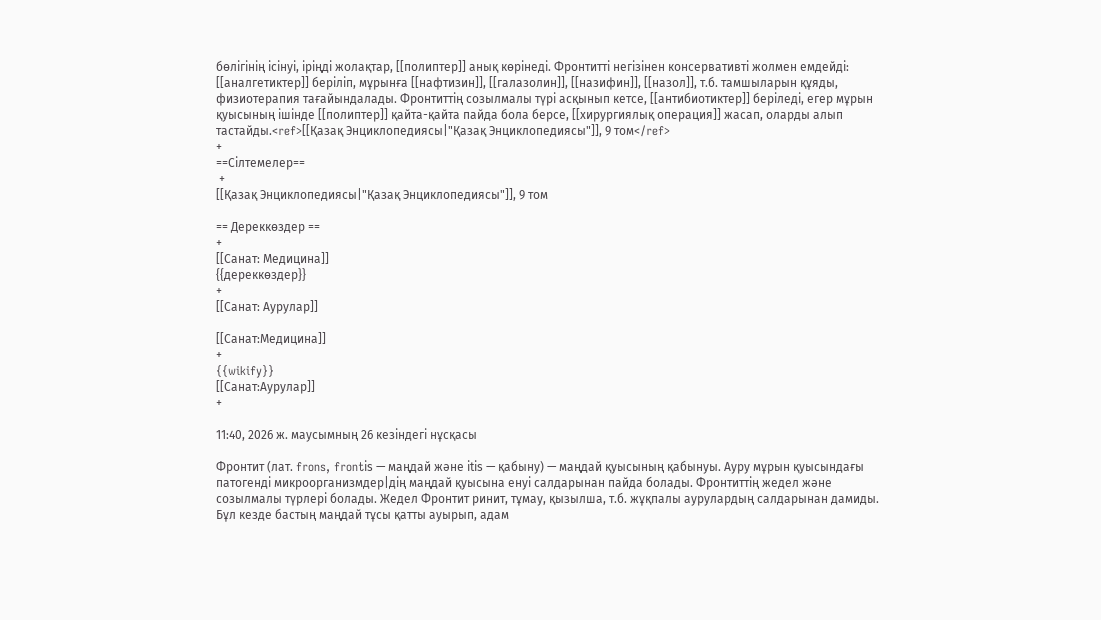бөлігінің ісінуі, іріңді жолақтар, [[полиптер]] анық көрінеді. Фронтитті негізінен консервативті жолмен емдейді: [[аналгетиктер]] беріліп, мұрынға [[нафтизин]], [[галазолин]], [[назифин]], [[назол]], т.б. тамшыларын құяды, физиотерапия тағайындалады. Фронтиттің созылмалы түрі асқынып кетсе, [[антибиотиктер]] беріледі, егер мұрын қуысының ішінде [[полиптер]] қайта-қайта пайда бола берсе, [[хирургиялық операция]] жасап, оларды алып тастайды.<ref>[[Қазақ Энциклопедиясы|"Қазақ Энциклопедиясы"]], 9 том</ref>
+
==Сілтемелер==
 +
[[Қазақ Энциклопедиясы|"Қазақ Энциклопедиясы"]], 9 том

== Дереккөздер ==
+
[[Санат: Медицина]]
{{дереккөздер}}
+
[[Санат: Аурулар]]

[[Санат:Медицина]]
+
{{wikify}}
[[Санат:Аурулар]]
+

11:40, 2026 ж. маусымның 26 кезіндегі нұсқасы

Фронтит (лат. frons, frontіs — маңдай және іtіs — қабыну) — маңдай қуысының қабынуы. Ауру мұрын қуысындағы патогенді микроорганизмдер|дің маңдай қуысына енуі салдарынан пайда болады. Фронтиттің жедел және созылмалы түрлері болады. Жедел Фронтит ринит, тұмау, қызылша, т.б. жұқпалы аурулардың салдарынан дамиды. Бұл кезде бастың маңдай тұсы қатты ауырып, адам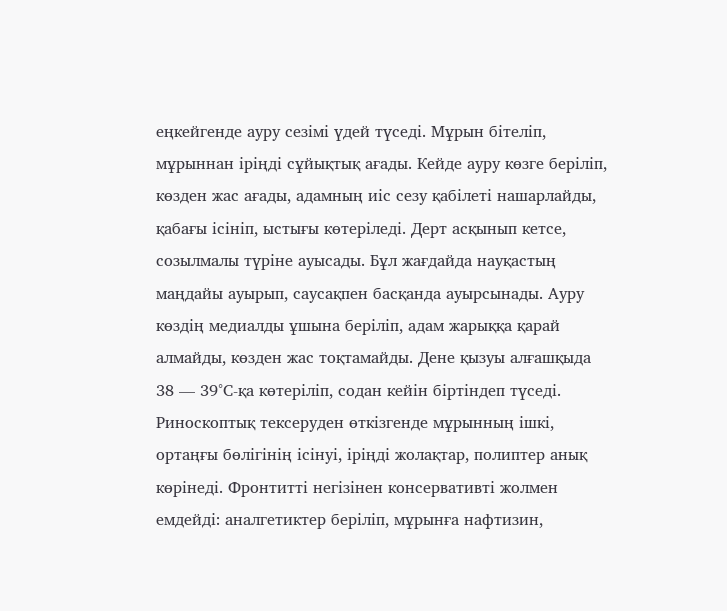еңкейгенде ауру сезімі үдей түседі. Мұрын бітеліп, мұрыннан іріңді сұйықтық ағады. Кейде ауру көзге беріліп, көзден жас ағады, адамның иіс сезу қабілеті нашарлайды, қабағы ісініп, ыстығы көтеріледі. Дерт асқынып кетсе, созылмалы түріне ауысады. Бұл жағдайда науқастың маңдайы ауырып, саусақпен басқанда ауырсынады. Ауру көздің медиалды ұшына беріліп, адам жарыққа қарай алмайды, көзден жас тоқтамайды. Дене қызуы алғашқыда 38 — 39°С-қа көтеріліп, содан кейін біртіндеп түседі. Риноскоптық тексеруден өткізгенде мұрынның ішкі, ортаңғы бөлігінің ісінуі, іріңді жолақтар, полиптер анық көрінеді. Фронтитті негізінен консервативті жолмен емдейді: аналгетиктер беріліп, мұрынға нафтизин,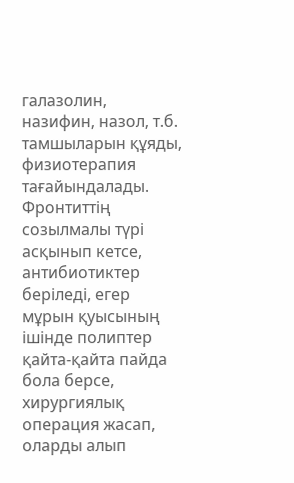галазолин, назифин, назол, т.б. тамшыларын құяды, физиотерапия тағайындалады. Фронтиттің созылмалы түрі асқынып кетсе, антибиотиктер беріледі, егер мұрын қуысының ішінде полиптер қайта-қайта пайда бола берсе, хирургиялық операция жасап, оларды алып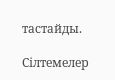тастайды.

Сілтемелер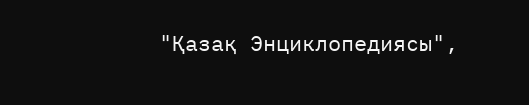"Қазақ Энциклопедиясы",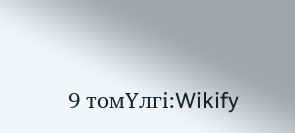9 томҮлгі:Wikify